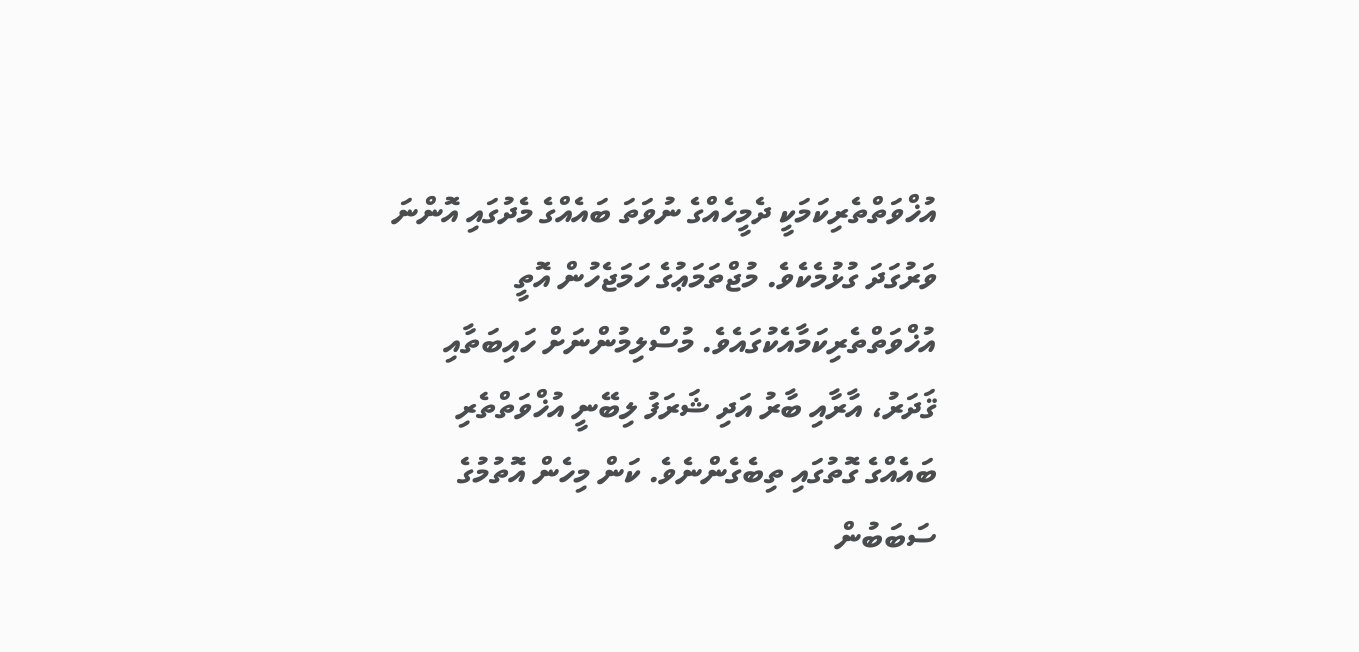އުޚްވަތްތެރިކަމަކީ ދެމީހެއްގެ ނުވަތަ ބައެއްގެ މެދުގައި އޮންނަ ވަރުގަދަ ގުޅުމެކެވެ. މުޖްތަމަޢުގެ ހަމަޖެހުން އޮތީ އުޚްވަތްތެރިކަމާއެކުގައެވެ. މުސްލިމުންނަށް ހައިބަތާއި ޤަދަރު، އާރާއި ބާރު އަދި ޝަރަފު ލިބޭނީ އުޚްވަތްތެރި ބައެއްގެ ގޮތުގައި ތިބެގެންނެވެ. ކަން މިހެން އޮތުމުގެ ސަބަބުން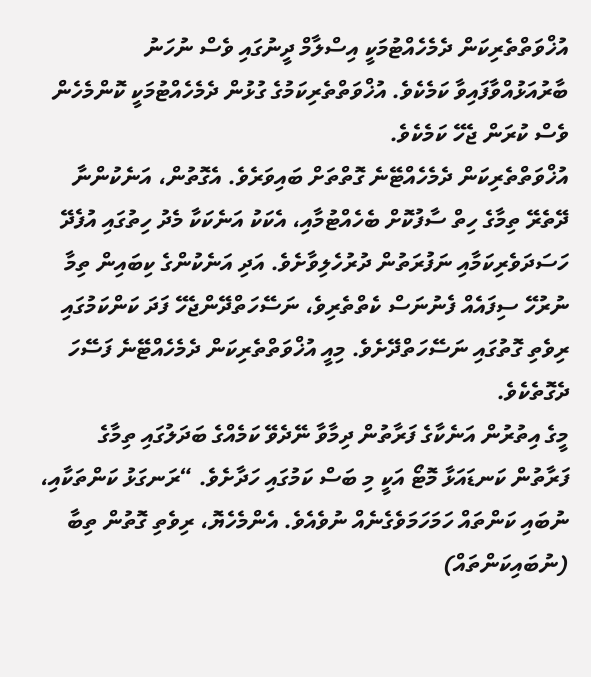އުޚްވަތްތެރިކަން ދެމެހެއްޓުމަކީ އިސްލާމް ދީނުގައި ވެސް ނުހަނު ބާރުއަޅުއްވާފައިވާ ކަމެކެވެ. އުޚްވަތްތެރިކަމުގެ ގުޅުން ދެމެހެއްޓުމަކީ ކޮންމެހެން ވެސް ކުރަން ޖެހޭ ކަމެކެވެ.
އުޚްވަތްތެރިކަން ދެމެހެއްޓޭނެ ގޮތްތަށް ބައިވަރެވެ. އެގޮތުން، އަނެކުންނާ ދޭތެރޭ ތިމާގެ ހިތް ސާފުކޮށް ބެހެއްޓުމާއި، އެކަކު އަނެކަކާ މެދު ހިތުގައި އުފެދޭ ހަސަދަވެރިކަމާއި ނަފުރަތުން ދުރުހެލިވާށެވެ. އަދި އަނެކުންގެ ކިބައިން ތިމާ ނުރުހޭ ސިފައެއް ފެނުނަސް ކެތްތެރިވެ، ނަސޭހަތްދޭންޖެހޭ ފަދަ ކަންކަމުގައި ރިވެތި ގޮތުގައި ނަސޭހަތްދޭށެވެ. މިއީ އުޚްވަތްތެރިކަން ދެމެހެއްޓޭނެ ފަސޭހަ ދެގޮތެކެވެ.
މީގެ އިތުރުން އަނެކާގެ ފަރާތުން ދިމާވާ ނޭދެވޭ ކަމެއްގެ ބަދަލުގައި ތިމާގެ ފަރާތުން ކަނޑައަޅާ މޮޓޯ އަކީ މި ބަސް ކަމުގައި ހަދާށެވެ. “ރަނގަޅު ކަންތަކާއި، ނުބައި ކަންތައް ހަމަހަމަވެގެނެއް ނުވެއެވެ. އެންމެހެޔޮ، ރިވެތި ގޮތުން ތިބާ (ނުބައިކަންތައް)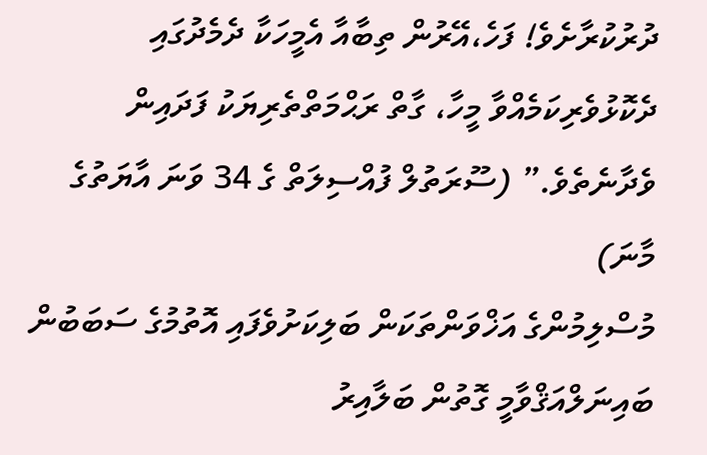ދުރުކުރާށެވެ! ފަހެ،އޭރުން ތިބާއާ އެމީހަކާ ދެމެދުގައި ދެކޮޅުވެރިކަމެއްވާ މީހާ، ގާތް ރަޙްމަތްތެރިޔަކު ފަދައިން ވެދާނެތެވެ.” (ސޫރަތުލް ފުއްސިލަތް ގެ 34 ވަނަ އާޔަތުގެ މާނަ)
މުސްލިމުންގެ އަޚްވަންތަކަން ބަލިކަށުވެފައި އޮތުމުގެ ސަބަބުން ބައިނަލްއަޤްވާމީ ގޮތުން ބަލާއިރު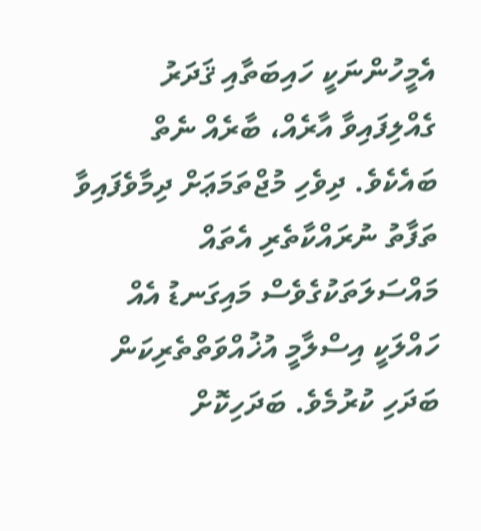އެމީހުންނަކީ ހައިބަތާއި ޤަދަރު ގެއްލިފައިވާ އާރެއް، ބާރެއް ނެތް ބައެކެވެ. ދިވެހި މުޖްތަމަޢަށް ދިމާވެފައިވާ ތަފާތު ނުރައްކާތެރި އެތައް މައްސަލަތަކުގެވެސް މައިގަނޑު އެއް ހައްލަކީ އިސްލާމީ އުޚުއްވަތްތެރިކަން ބަދަހި ކުރުމެވެ. ބަދަހިކޮށް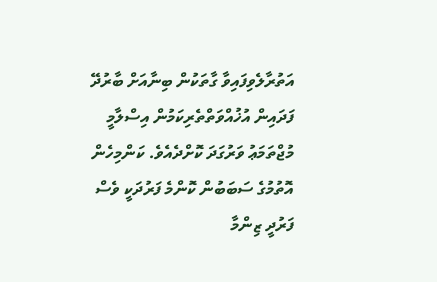އަތުރާލެވިފައިވާ ގާތަކުން ބިނާއަށް ބާރުދޭ ފަދައިން އުޚުއްވަތްތެރިކަމުން އިސްލާމީ މުޖްތަމަޢު ވަރުގަދަ ކޮށްދެއެވެ. ކަންމިހެން އޮތުމުގެ ސަބަބުން ކޮންމެ ފަރުދަކީ ވެސް ފަރުދީ ޒިންމާ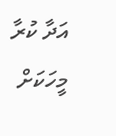އަދާ ކުރާ މީހަކަށް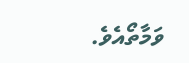ވަމާތޯއެވެ.